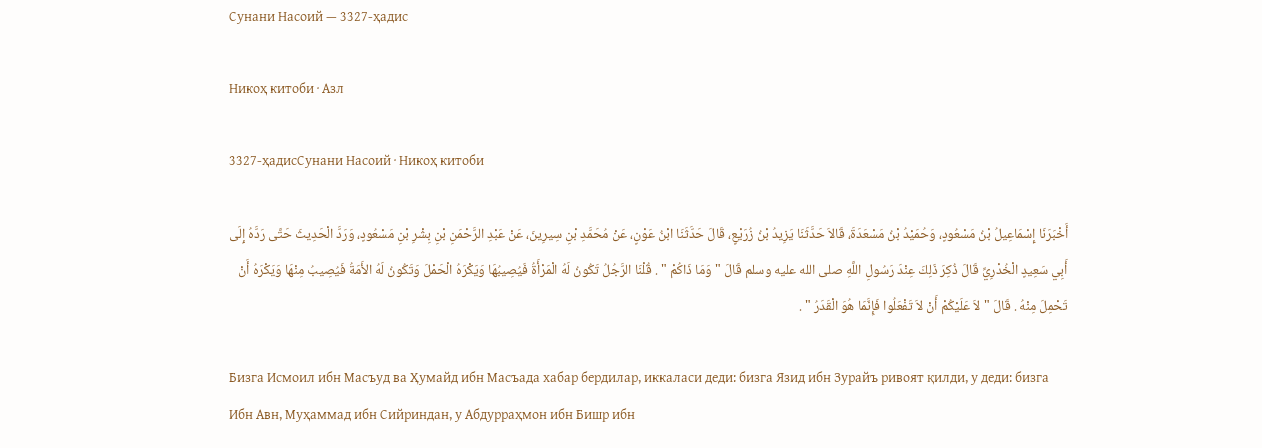Сунани Насоий — 3327-ҳадис

Никоҳ китоби · Азл

3327-ҳадисСунани Насоий · Никоҳ китоби

أَخْبَرَنَا إِسْمَاعِيلُ بْنُ مَسْعُودٍ، وَحُمَيْدُ بْنُ مَسْعَدَةَ، قَالاَ حَدَّثَنَا يَزِيدُ بْنُ زُرَيْعٍ، قَالَ حَدَّثَنَا ابْنُ عَوْنٍ، عَنْ مُحَمَّدِ بْنِ سِيرِينَ، عَنْ عَبْدِ الرَّحْمَنِ بْنِ بِشْرِ بْنِ مَسْعُودٍ، وَرَدَّ الْحَدِيثَ حَتَّى رَدَّهُ إِلَى أَبِي سَعِيدٍ الْخُدْرِيِّ قَالَ ذُكِرَ ذَلِكَ عِنْدَ رَسُولِ اللَّهِ صلى الله عليه وسلم قَالَ " وَمَا ذَاكُمْ " . قُلْنَا الرَّجُلُ تَكُونُ لَهُ الْمَرْأَةُ فَيُصِيبُهَا وَيَكْرَهُ الْحَمْلَ وَتَكُونُ لَهُ الأَمَةُ فَيُصِيبُ مِنْهَا وَيَكْرَهُ أَنْ تَحْمِلَ مِنْهُ . قَالَ " لاَ عَلَيْكُمْ أَنْ لاَ تَفْعَلُوا فَإِنَّمَا هُوَ الْقَدَرُ " .

Бизга Исмоил ибн Масъуд ва Ҳумайд ибн Масъада хабар бердилар, иккаласи деди: бизга Язид ибн Зурайъ ривоят қилди, у деди: бизга Ибн Авн, Муҳаммад ибн Сийриндан, у Абдурраҳмон ибн Бишр ибн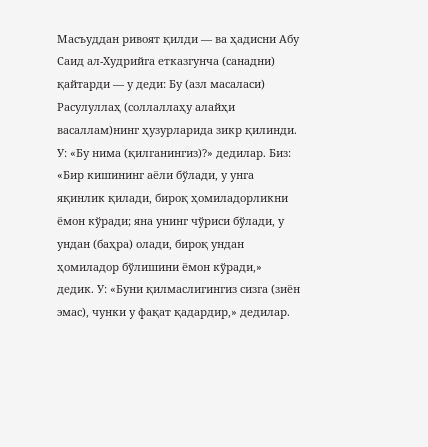Масъуддан ривоят қилди — ва ҳадисни Абу Саид ал-Худрийга етказгунча (санадни) қайтарди — у деди: Бу (азл масаласи) Расулуллаҳ (соллаллаҳу алайҳи васаллам)нинг ҳузурларида зикр қилинди. У: «Бу нима (қилганингиз)?» дедилар. Биз: «Бир кишининг аёли бўлади, у унга яқинлик қилади, бироқ ҳомиладорликни ёмон кўради; яна унинг чўриси бўлади, у ундан (баҳра) олади, бироқ ундан ҳомиладор бўлишини ёмон кўради,» дедик. У: «Буни қилмаслигингиз сизга (зиён эмас), чунки у фақат қадардир,» дедилар.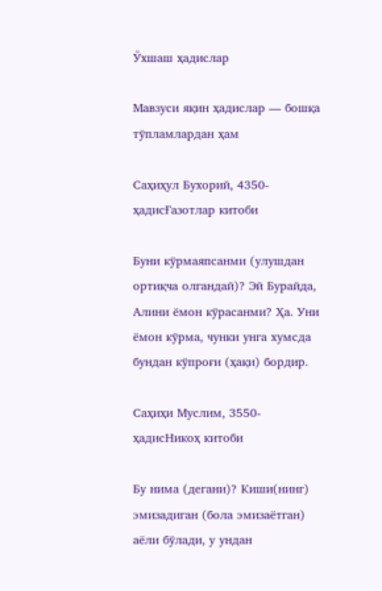Ўхшаш ҳадислар

Мавзуси яқин ҳадислар — бошқа тўпламлардан ҳам

Саҳиҳул Бухорий, 4350-ҳадисҒазотлар китоби

Буни кўрмаяпсанми (улушдан ортиқча олгандай)? Эй Бурайда, Алини ёмон кўрасанми? Ҳа. Уни ёмон кўрма, чунки унга хумсда бундан кўпроғи (ҳақи) бордир.

Саҳиҳи Муслим, 3550-ҳадисНикоҳ китоби

Бу нима (дегани)? Киши(нинг) эмизадиган (бола эмизаётган) аёли бўлади, у ундан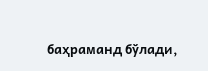баҳраманд бўлади,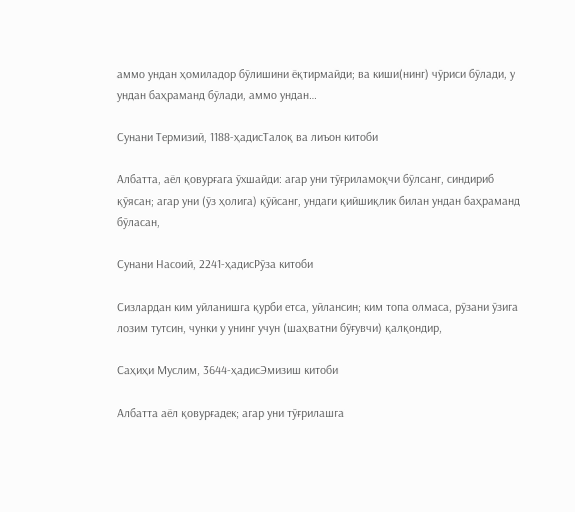аммо ундан ҳомиладор бўлишини ёқтирмайди; ва киши(нинг) чўриси бўлади, у ундан баҳраманд бўлади, аммо ундан…

Сунани Термизий, 1188-ҳадисТалоқ ва лиъон китоби

Албатта, аёл қовурғага ўхшайди: агар уни тўғриламоқчи бўлсанг, синдириб қўясан; агар уни (ўз ҳолига) қўйсанг, ундаги қийшиқлик билан ундан баҳраманд бўласан,

Сунани Насоий, 2241-ҳадисРўза китоби

Сизлардан ким уйланишга қурби етса, уйлансин; ким топа олмаса, рўзани ўзига лозим тутсин, чунки у унинг учун (шаҳватни бўғувчи) қалқондир,

Саҳиҳи Муслим, 3644-ҳадисЭмизиш китоби

Албатта аёл қовурғадек; агар уни тўғрилашга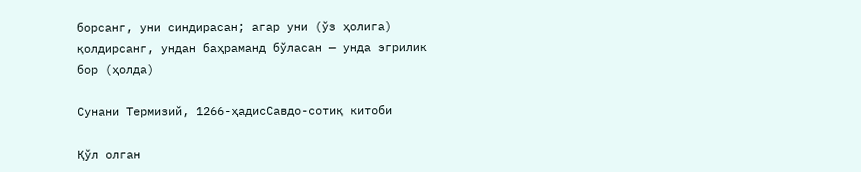борсанг, уни синдирасан; агар уни (ўз ҳолига) қолдирсанг, ундан баҳраманд бўласан — унда эгрилик бор (ҳолда)

Сунани Термизий, 1266-ҳадисСавдо-сотиқ китоби

Қўл олган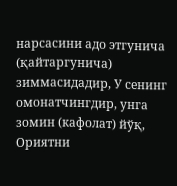нарсасини адо этгунича (қайтаргунича) зиммасидадир, У сенинг омонатчингдир, унга зомин (кафолат) йўқ, Ориятни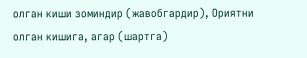олган киши зоминдир (жавобгардир), Ориятни олган кишига, агар (шартга)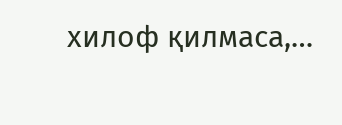хилоф қилмаса,…